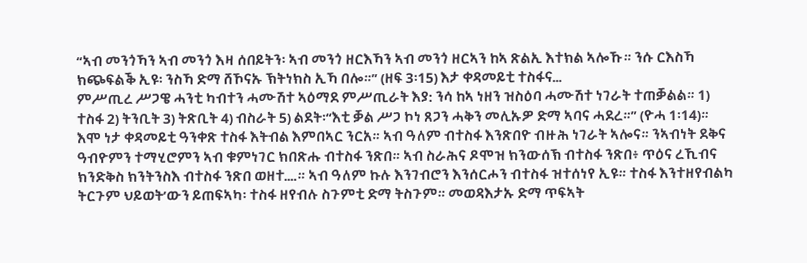“ኣብ መንጎኻን ኣብ መንጎ እዛ ሰበይትን፡ ኣብ መንጎ ዘርእኻን ኣብ መንጎ ዘርኣን ከኣ ጽልኢ እተክል ኣሎኹ። ንሱ ርእስኻ ክጭፍልቕ ኢዩ፡ ንስኻ ድማ ሸኾናኡ ኽትነክስ ኢኻ በሎ።” (ዘፍ 3፡15) እታ ቀዳመይቲ ተስፋና…
ምሥጢረ ሥጋዌ ሓንቲ ካብተን ሓሙሽተ ኣዕማደ ምሥጢራት እያ: ንሳ ከኣ ነዘን ዝስዕባ ሓሙሽተ ነገራት ተጠቓልል። 1) ተስፋ 2) ትንቢት 3) ትጽቢት 4) ብስራት 5) ልደት፡“እቲ ቓል ሥጋ ኮነ ጸጋን ሓቅን መሊኡዎ ድማ ኣባና ሓደረ።” (ዮሓ 1፡14)።
እሞ ነታ ቀዳመይቲ ዓንቀጽ ተስፋ እትብል እምበኣር ንርአ። ኣብ ዓለም ብተስፋ እንጽበዮ ብዙሕ ነገራት ኣሎና። ንኣብነት ደቅና ዓብዮምን ተማሂሮምን ኣብ ቁምነገር ክበጽሑ ብተስፋ ንጽበ። ኣብ ስራሕና ዶሞዝ ክንውሰኽ ብተስፋ ንጽበ፥ ጥዕና ረኺብና ክንድቅስ ክንትንስእ ብተስፋ ንጽበ ወዘተ….። ኣብ ዓለም ኩሉ እንገብሮን እንሰርሖን ብተስፋ ዝተሰነየ ኢዩ። ተስፋ እንተዘየብልካ ትርጉም ህይወት’ውን ይጠፍኣካ፡ ተስፋ ዘየብሉ ስጉምቲ ድማ ትስጉም። መወዳእታኡ ድማ ጥፍኣት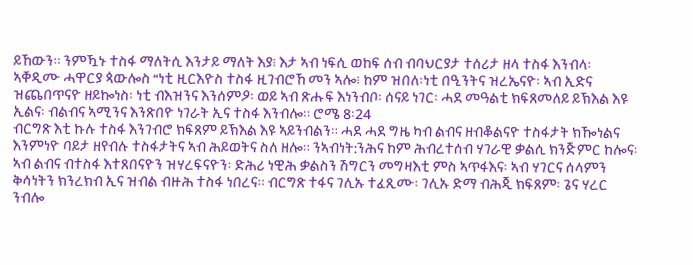ይኸውን። ንምዃኑ ተስፋ ማለትሲ እንታይ ማለት እያ፧ እታ ኣብ ነፍሲ ወከፍ ሰብ ብባህርያታ ተሰሪታ ዘላ ተስፋ እንብላ፡ ኣቐዲሙ ሓዋርያ ጳውሎስ “ነቲ ዚርእዮስ ተስፋ ዚገብሮኸ መን ኣሎ፧ ከም ዝበለ፡ነቲ በዒንትና ዝረኤናዮ፡ ኣብ ኢድና ዝጨበጥናዮ ዘይኰነስ፡ ነቲ ብእዝንና እንሰምዖ፡ ወይ ኣብ ጽሑፍ እነንብቦ፡ ሰናይ ነገር፡ ሓደ መዓልቲ ክፍጸመለይ ይኽእል እዩ ኢልና፡ ብልብና ኣሚንና እንጽበዮ ነገራት ኢና ተስፋ እንብሎ። ሮሜ 8፡24
ብርግጽ እቲ ኩሉ ተስፋ እንገብሮ ክፍጸም ይኽእል እዩ ኣይንብልን። ሓደ ሓደ ግዜ ካብ ልብና ዘብቆልናዮ ተስፋታት ክዀነልና እንምነዮ ባይታ ዘየብሉ ተስፋታትና ኣብ ሕይወትና ስለ ዘሎ። ንኣብነት:ንሕና ከም ሕብረተሰብ ሃገራዊ ቃልሲ ክንጅምር ከሎና፡ ኣብ ልብና ብተስፋ እተጸበናዮን ዝሃረፍናዮን፡ ድሕሪ ነዊሕ ቃልስን ሽግርን መግዛእቲ ምስ ኣጥፋእና፡ ኣብ ሃገርና ሰላምን ቅሳነትን ክንረክብ ኢና ዝብል ብዙሕ ተስፋ ነበረና። ብርግጽ ተፋና ገሊኡ ተፈጺሙ፡ ገሊኡ ድማ ብሕጂ ክፍጸም፡ ጌና ሃረር ንብሎ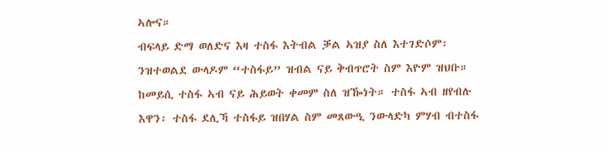ኣሎና።
ብፍላይ ድማ ወለድና እዛ ተስፋ እትብል ቓል ኣዝያ ስለ እተገድሶም፡ ንዝተወልደ ውላዶም “ተስፋይ” ዝብል ናይ ቅብጥሮት ስም እዮም ዝህቡ። ከመይሲ ተስፋ ኣብ ናይ ሕይወት ቀመም ስለ ዝዀነት። ተስፋ ኣብ ዘየብሉ እዋን፡ ተስፋ ደሊኻ ተስፋይ ዝበሃል ስም መጸውዒ ንውላድካ ምሃብ ብተስፋ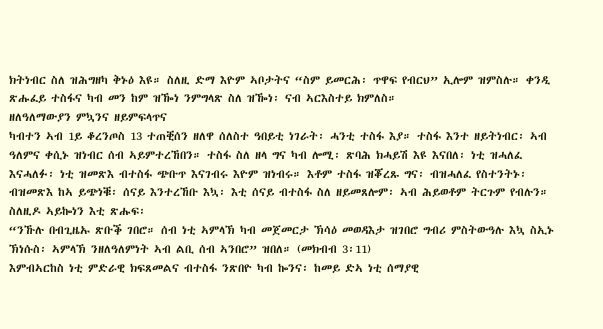ክትነብር ስለ ዝሕግዘካ ቅኑዕ እዩ። ስለዚ ድማ እዮም ኣቦታትና “ስም ይመርሕ፡ ጥዋፍ የብርህ” ኢሎም ዝምስሉ። ቀንዲ ጽሑፈይ ተስፋና ካብ መን ከም ዝዀነ ንምግላጽ ስለ ዝዀነ፡ ናብ ኣርእስተይ ክምለስ።
ዘለዓለማውያን ምኳንና ዘይምፍላጥና
ካብተን ኣብ 1ይ ቆረንጦስ 13 ተጠቒሰን ዘለዋ ሰለስተ ዓበይቲ ነገራት፡ ሓንቲ ተስፋ እያ። ተስፋ እንተ ዘይትነብር፡ ኣብ ዓለምና ቀሲኑ ዝነብር ሰብ ኣይምተረኸበን። ተስፋ ስለ ዘላ ግና ካብ ሎሚ፡ ጽባሕ ክሓይሽ እዩ እናበለ፡ ነቲ ዝሓለፈ እናሓለፉ፡ ነቲ ዝመጽእ ብተስፋ ጭቡጥ እናገብሩ እዮም ዝነብሩ። እቶም ተስፋ ዝቖረጹ ግና፡ ብዝሓለፈ የስተንትኑ፡ ብዝመጽእ ከኣ ይጭነቑ፡ ሰናይ እንተረኸቡ እኳ፡ እቲ ሰናይ ብተስፋ ስለ ዘይመጸሎም፡ ኣብ ሕይወቶም ትርጉም የብሉን። ስለዚዶ ኣይኰነን እቲ ጽሑፍ፡
“ንኹሉ በብጊዜኡ ጽቡቕ ገበሮ። ሰብ ነቲ ኣምላኽ ካብ መጀመርታ ኽሳዕ መወዳእታ ዝገበሮ ግብሪ ምስትውዓሉ እኳ ስኢኑ ኽነሱስ፡ ኣምላኽ ንዘለዓለምነት ኣብ ልቢ ሰብ ኣንበሮ” ዝበለ። (መክብብ 3፡11)
እምብኣርከስ ነቲ ምድራዊ ክፍጸመልና ብተስፋ ንጽበዮ ካብ ኰንና፡ ከመይ ድኣ ነቲ ሰማያዊ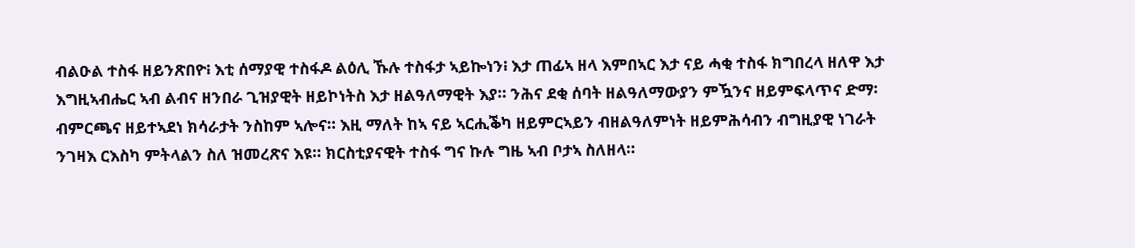ብልዑል ተስፋ ዘይንጽበዮ፧ እቲ ሰማያዊ ተስፋዶ ልዕሊ ኹሉ ተስፋታ ኣይኰነን፧ እታ ጠፊኣ ዘላ እምበኣር እታ ናይ ሓቂ ተስፋ ክግበረላ ዘለዋ እታ እግዚኣብሔር ኣብ ልብና ዘንበራ ጊዝያዊት ዘይኮነትስ እታ ዘልዓለማዊት እያ። ንሕና ደቂ ሰባት ዘልዓለማውያን ምዃንና ዘይምፍላጥና ድማ፡ ብምርጫና ዘይተኣደነ ክሳራታት ንስከም ኣሎና። እዚ ማለት ከኣ ናይ ኣርሒቕካ ዘይምርኣይን ብዘልዓለምነት ዘይምሕሳብን ብግዚያዊ ነገራት ንገዛእ ርእስካ ምትላልን ስለ ዝመረጽና እዩ። ክርስቲያናዊት ተስፋ ግና ኩሉ ግዜ ኣብ ቦታኣ ስለዘላ።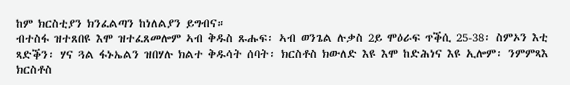ከም ክርስቲያን ክንፈልጣን ከነለልያን ይግብና።
ብተስፋ ዝተጸበዩ እሞ ዝተፈጸመሎም ኣብ ቅዱስ ጹሑፍ፡ ኣብ ወንጌል ሉቃስ 2ይ ሞዕራፍ ጥቕሲ 25-38፡ ስምኦን እቲ ጻድቕን፡ ሃና ጓል ፋኑኤልን ዝበሃሉ ክልተ ቅዱሳት ሰባት፡ ክርስቶስ ክውለድ እዩ እሞ ከድሕነና እዩ ኢሎም፡ ንምምጻእ ክርስቶስ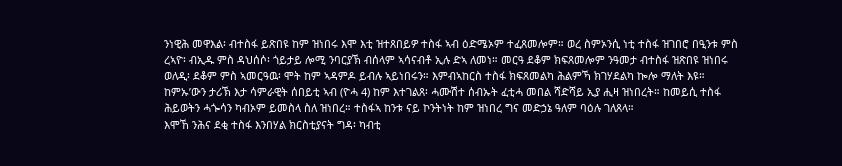ንነዊሕ መዋእል፡ ብተስፋ ይጽበዩ ከም ዝነበሩ እሞ እቲ ዝተጸበይዎ ተስፋ ኣብ ዕድሜኦም ተፈጸመሎም። ወረ ስምኦንሲ ነቲ ተስፋ ዝገበሮ በዒንቱ ምስ ረኣዮ፡ ብኢዱ ምስ ዳህሰሶ፡ ጎይታይ ሎሚ ንባርያኽ ብሰላም ኣሳናብቶ ኢሉ ድኣ ለመነ። መርዓ ደቆም ክፍጸመሎም ንዓመታ ብተስፋ ዝጽበዩ ዝነበሩ ወለዲ፡ ደቆም ምስ ኣመርዓዉ፡ ሞት ከም ኣዳምዶ ይብሉ ኣይነበሩን። እምብኣከርስ ተስፋ ክፍጸመልካ ሕልምኻ ክገሃደልካ ኰሎ ማለት እዩ።
ከምኡ’ውን ታሪኽ እታ ሳምራዊት ሰበይቲ ኣብ (ዮሓ 4) ከም እተገልጸ፡ ሓሙሽተ ሰብኡት ፈቲሓ መበል ሻድሻይ ኢያ ሒዛ ዝነበረት። ከመይሲ ተስፋ ሕይወትን ሓጐሳን ካብኦም ይመስላ ስለ ዝነበረ። ተስፋኣ ከንቱ ናይ ኮንትነት ከም ዝነበረ ግና መድኃኔ ዓለም ባዕሉ ገለጸላ።
እሞኸ ንሕና ደቂ ተስፋ እንበሃል ክርስቲያናት ግዳ፡ ካብቲ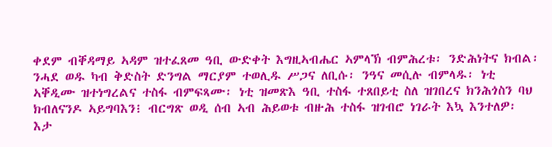ቀደም ብቐዳማይ ኣዳም ዝተፈጸመ ዓቢ ውድቀት እግዚኣብሔር ኣምላኽ ብምሕረቱ፡ ንድሕነትና ክብል፡ ንሓደ ወዱ ካብ ቅድስት ድንግል ማርያም ተወሊዱ ሥጋና ለቢሱ፡ ንዓና መሲሉ ብምላዱ፡ ነቲ ኣቐዲሙ ዝተነግረልና ተስፋ ብምፍጻሙ፡ ነቲ ዝመጽእ ዓቢ ተስፋ ተጸበይቲ ስለ ዝገበረና ክንሕጎስን ባህ ክብለናንዶ ኣይግባእን፧ ብርግጽ ወዲ ሰብ ኣብ ሕይወቱ ብዙሕ ተስፋ ዝገብሮ ነገራት እኳ እንተለዎ፡ እታ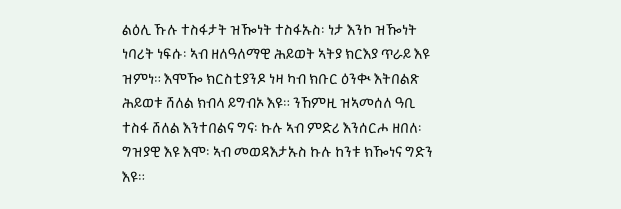ልዕሊ ኹሉ ተስፋታት ዝዀነት ተስፋኡስ፡ ነታ እንኮ ዝዀነት ነባሪት ነፍሱ፡ ኣብ ዘለዓለማዊ ሕይወት ኣትያ ክርእያ ጥራይ እዩ ዝምነ። እሞዀ ክርስቲያንዶ ነዛ ካብ ክቡር ዕንቊ እትበልጽ ሕይወቱ ሸለል ክብላ ይግብኦ እዩ። ንኸምዚ ዝኣመሰለ ዓቢ ተስፋ ሸለል እንተበልና ግና፡ ኩሉ ኣብ ምድሪ እንሰርሖ ዘበለ፡ ግዝያዊ እዩ እሞ፡ ኣብ መወዳእታኡስ ኩሉ ከንቱ ክዀነና ግድን እዩ።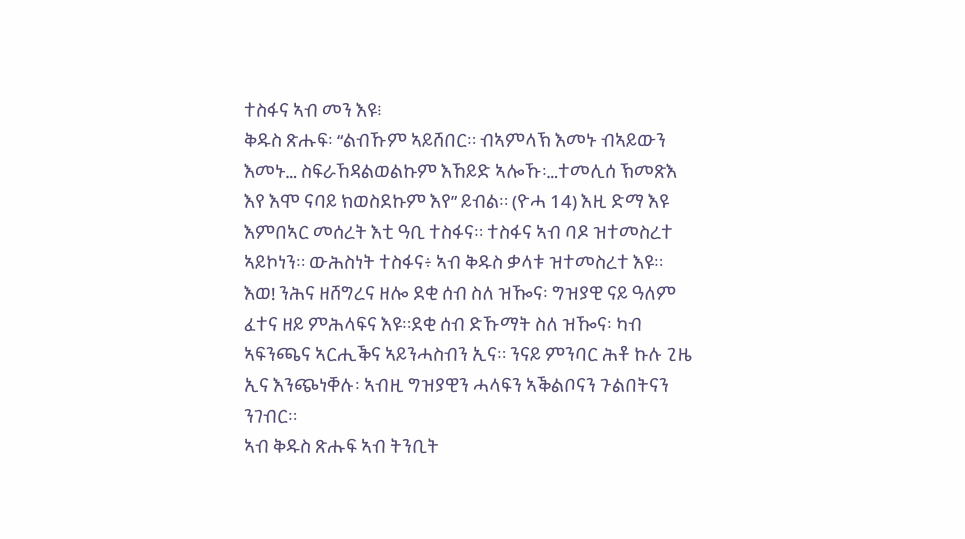ተስፋና ኣብ መን እዩ፧
ቅዱስ ጽሑፍ፡ “ልብኹም ኣይሸበር። ብኣምላኽ እመኑ ብኣይውን እመኑ… ስፍራኸዳልወልኩም እኸይድ ኣሎኹ፡…ተመሊሰ ኽመጽእ እየ እሞ ናባይ ክወስደኩም እየ” ይብል። (ዮሓ 14) እዚ ድማ እዩ እምበኣር መሰረት እቲ ዓቢ ተስፋና። ተስፋና ኣብ ባዶ ዝተመስረተ ኣይኮነን። ውሕስነት ተስፋና፥ ኣብ ቅዱስ ቃላቱ ዝተመስረተ እዩ። እወ! ንሕና ዘሸግረና ዘሎ ደቂ ሰብ ስለ ዝዀና፡ ግዝያዊ ናይ ዓለም ፈተና ዘይ ምሕላፍና እዩ።ደቂ ሰብ ድኹማት ስለ ዝዀና፡ ካብ ኣፍንጫና ኣርሒቕና ኣይንሓስብን ኢና። ንናይ ምንባር ሕቶ ኩሉ ጊዜ ኢና እንጭነቐሉ፡ ኣብዚ ግዝያዊን ሓላፍን ኣቕልቦናን ጉልበትናን ንገብር።
ኣብ ቅዱስ ጽሑፍ ኣብ ትንቢት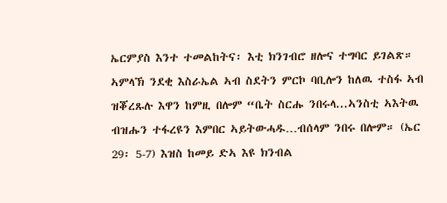ኤርምያስ እንተ ተመልከትና፡ እቲ ክንገብሮ ዘሎና ተግባር ይገልጽ። ኣምላኽ ንደቂ እስራኤል ኣብ ስደትን ምርኮ ባቢሎን ከለዉ ተስፋ ኣብ ዝቖረጹሉ እዋን ከምዚ በሎም “ቤት ስርሑ ንበሩላ...ኣንስቲ ኣእትዉ ብዝሑን ተፋረዩን እምበር ኣይትውሓዱ…ብሰላም ንበሩ በሎም። (ኤር 29፡ 5-7) እዝስ ከመይ ድኣ እዩ ክንብል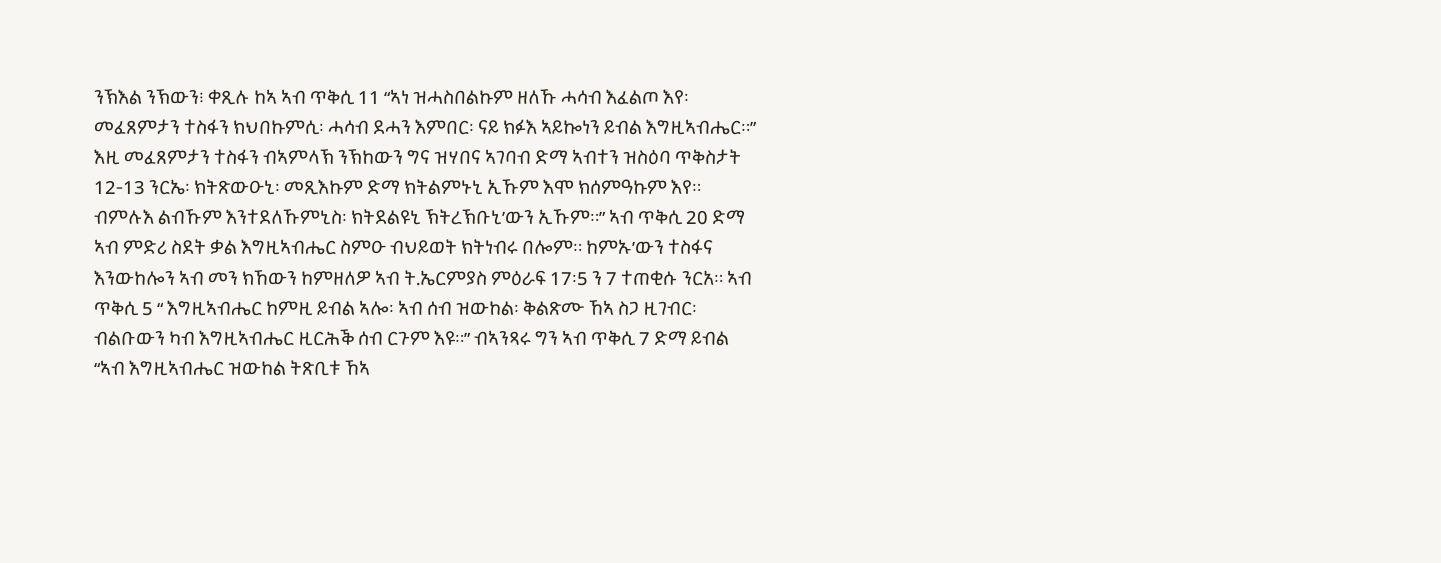ንኽእል ንኽውን፧ ቀጺሉ ከኣ ኣብ ጥቅሲ 11 “ኣነ ዝሓስበልኩም ዘለኹ ሓሳብ እፈልጦ እየ፡ መፈጸምታን ተስፋን ክህበኩምሲ፡ ሓሳብ ደሓን እምበር፡ ናይ ክፉእ ኣይኰነን ይብል እግዚኣብሔር።” እዚ መፈጸምታን ተስፋን ብኣምላኽ ንኽከውን ግና ዝሃበና ኣገባብ ድማ ኣብተን ዝስዕባ ጥቅስታት 12-13 ንርኤ፡ ክትጽውዑኒ፡ መጺእኩም ድማ ክትልምኑኒ ኢኹም እሞ ክሰምዓኩም እየ። ብምሉእ ልብኹም እንተደለኹምኒስ፡ ክትደልዩኒ ኽትረኽቡኒ’ውን ኢኹም።” ኣብ ጥቅሲ 20 ድማ ኣብ ምድሪ ስደት ቃል እግዚኣብሔር ስምዑ ብህይወት ክትነብሩ በሎም። ከምኡ’ውን ተስፋና እንውከሎን ኣብ መን ክኸውን ከምዘለዎ ኣብ ት.ኤርምያስ ምዕራፍ 17፡5 ን 7 ተጠቂሱ ንርአ። ኣብ ጥቅሲ 5 “ እግዚኣብሔር ከምዚ ይብል ኣሎ፡ ኣብ ሰብ ዝውከል፡ ቅልጽሙ ኸኣ ስጋ ዚገብር፡ብልቡውን ካብ እግዚኣብሔር ዚርሕቕ ሰብ ርጉም እዩ።” ብኣንጻሩ ግን ኣብ ጥቅሲ 7 ድማ ይብል “ኣብ እግዚኣብሔር ዝውከል ትጽቢቱ ኸኣ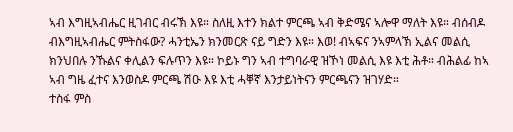ኣብ እግዚኣብሔር ዚገብር ብሩኽ እዩ። ስለዚ እተን ክልተ ምርጫ ኣብ ቅድሜና ኣሎዋ ማለት እዩ። ብሰብዶ ብእግዚኣብሔር ምትስፋው? ሓንቲኤን ክንመርጽ ናይ ግድን እዩ። እወ! ብኣፍና ንኣምላኽ ኢልና መልሲ ክንህበሉ ንኹልና ቀሊልን ፍሉጥን እዩ። ኮይኑ ግን ኣብ ተግባራዊ ዝኾነ መልሲ እዩ እቲ ሕቶ። ብሕልፊ ከኣ ኣብ ግዜ ፈተና እንወስዶ ምርጫ ሽዑ እዩ እቲ ሓቐኛ እንታይነትናን ምርጫናን ዝገሃድ።
ተስፋ ምስ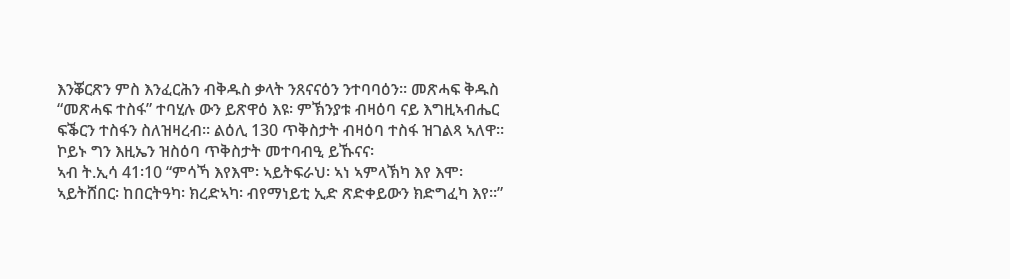እንቖርጽን ምስ እንፈርሕን ብቅዱስ ቃላት ንጸናናዕን ንተባባዕን። መጽሓፍ ቅዱስ “መጽሓፍ ተስፋ” ተባሂሉ ውን ይጽዋዕ እዩ፡ ምኽንያቱ ብዛዕባ ናይ እግዚኣብሔር ፍቕርን ተስፋን ስለዝዛረብ። ልዕሊ 130 ጥቅስታት ብዛዕባ ተስፋ ዝገልጻ ኣለዋ። ኮይኑ ግን እዚኤን ዝስዕባ ጥቅስታት መተባብዒ ይኹናና፡
ኣብ ት.ኢሳ 41፡10 “ምሳኻ እየእሞ፡ ኣይትፍራህ፡ ኣነ ኣምላኽካ እየ እሞ፡ ኣይትሸበር፡ ከበርትዓካ፡ ክረድኣካ፡ ብየማነይቲ ኢድ ጽድቀይውን ክድግፈካ እየ።”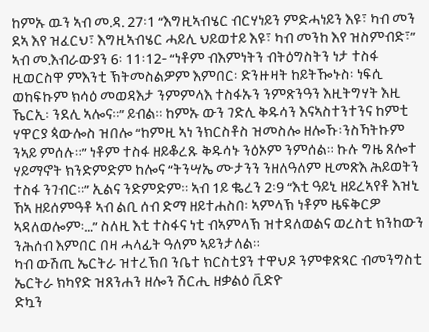ከምኡ ዉን ኣብ መ.ዳ. 27፡1 “እግዚኣብሄር ብርሃነይን ምድሓነይን እዩ፣ ካብ መን ደኣ እየ ዝፈርህ፣ እግዚኣብሄር ሓይሊ ህይወተይ እዩ፣ ካብ መንከ እየ ዝስምብድ፣” ኣብ መ.እብራውያን 6፡ 11፡12- “ነቶም ብእምነትን ብትዕግስትን ነታ ተስፋ ዚወርስዋ ምእንቲ ኽትመስልዎም እምበር፡ ድንዙዛት ከይትዀኑስ፡ ነፍሲ ወከፍኩም ክሳዕ መወዳእታ ንምምላእ ተስፋኡን ንምጽንዓን እዚትግሃት እዚ ኼርኢ፡ ንደሊ ኣሎና።” ይብል። ከምኡ ውን ገድሊ ቅዱሳን እናኣስተንተንና ከምቲ ሃዋርያ ጳውሎስ ዝበሎ “ከምዚ ኣነ ንክርስቶስ ዝመስሎ ዘሎኹ፡ንስኻትኩም ንኣይ ምሰሉ።” ነቶም ተስፋ ዘይቆረጹ ቅዱሳኑ ንዕኦም ንምሰል። ኩሉ ግዜ ጸሎተ ሃይማኖት ክንድምድም ከሎና “ትንሣኤ ሙታንን ንዘለዓለም ዚመጽእ ሕይወትን ተስፋ ንገብር።” ኢልና ንድምድም። ኣብ 1ይ ቈረን 2፡9 “እቲ ዓይኒ ዘይረኣየቶ እዝኒ ኸኣ ዘይሰምዓቶ ኣብ ልቢ ሰብ ድማ ዘይተሐስበ፡ ኣምላኽ ነቶም ዜፍቅርዎ ኣዳለወሎም፡…” ስለዚ እቲ ተስፋና ነቲ ብኣምላኽ ዝተዳለወልና ወረስቲ ክንከውን ንሕሰብ እምበር በዛ ሓላፊት ዓለም ኣይንታለል።
ካብ ውሽጢ ኤርትራ ዝተረኽበ ንቤተ ክርስቲያን ተዋህዶ ንምቁጽጻር ብመንግስቲ ኤርትራ ክካየድ ዝጸንሐን ዘሎን ሽርሒ ዘቃልዕ ቪድዮ
ድኳን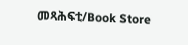መጻሕፍቲ/Book Store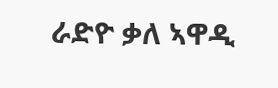ራድዮ ቃለ ኣዋዲ